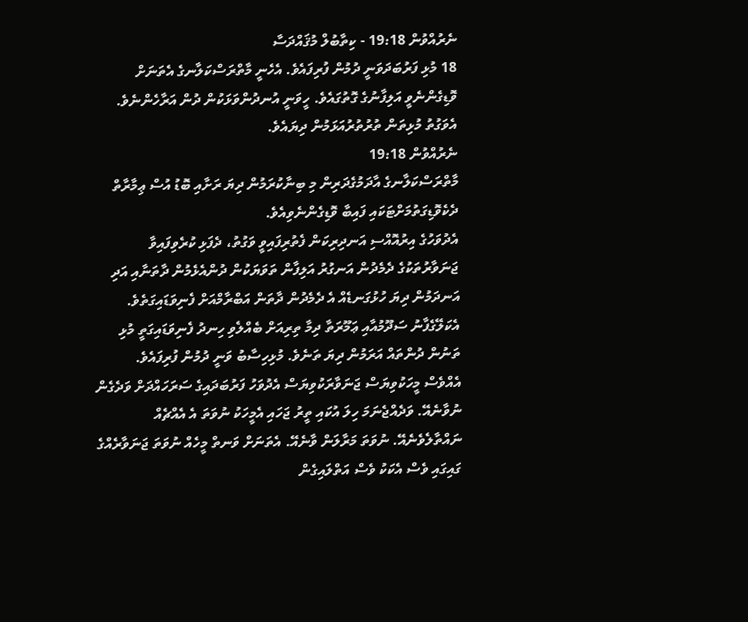ނެރުއްވުން 19:18 - ކިތާބުލް މުޤައްދަސާ
18 މުޅި ފަރުބަދަވަނީ ދުމުން ފުރިފައެވެ. އެހެނީ މާތްރަސްކަލާނގެ އެތަނަށް ވޮޑިގެންނެވީ އަލިފާނުގެ ގޮތުގައެވެ. ހީވަނީ އުނދުންވަޅަކުން ދުން އަރާހެންނެވެ. އެވަގުތު މުޅިތަން ތުރުތުރުއަޅަމުން ދިޔައެވެ.
ނެރުއްވުން 19:18
މާތްރަސްކަލާނގެ އާދަމުގެދަރިން މި ބިނާކުރަމުން ދިޔަ ރަށާއި ބޮޑު އުސް ޢިމާރާތް ދެކެވޮޑިގަތުމަށްޓަކައި ފައިބާ ވޮޑިގެންނެވިއެވެ.
އެދުވަހުގެ އިރުއޮއްސި އަނދިރިކަން ފެތުރިފައިވީ ވަގުތު، ދެފަޅި ކުރެވިފައިވާ ޖަނަވާރުތަކުގެ ދެމެދުން އަނގުރު އަލިފާން ތަވަޔަކުން ދުންއެޅެމުން ދާތަނާއި އަދި އަނދަމުން ދިޔަ ހުޅުގަނޑެއް އެ ދެމެދުން ދާތަން އަބްރާމްއަށް ފެނިވަޑައިގަތެވެ.
އެކަލޭގެފާނު ސަދޫމުއާއި ޢަމޫރަތާ ދިމާ ތިރިއަށް ބެއްލެވި ހިނދު ފެނިވަޑައިގަތީ މުޅި ތަނުން ދުންތައް އަރަމުން ދިޔަ ތަނެވެ. މުޅިހިސާބު ވަނީ ދުމުން ފުރިފައެވެ.
އެއްވެސް މީހަކުވިޔަސް ޖަނަވާރަކުވިޔަސް އެދުވަހު ފަރުބަދައިގެ ސަރަހައްދަށް ވަދެގެން ނުވާނެއޭ. ވަދެއްޖެނަމަ ހިލަ އުކައި ތީރު ޖަހައި އެމީހަކު ނުވަތަ އެ އެއްޗެއް ނައްތާލެވެނެއޭ. ނުވަތަ މަރާލަން ވާނެއޭ. އެތަނަށް ވަނތް މީހެއް ނުވަތަ ޖަނަވާރެއްގެ ގައިގައި ވެސް އެކަކު ވެސް އަތްލައިގެން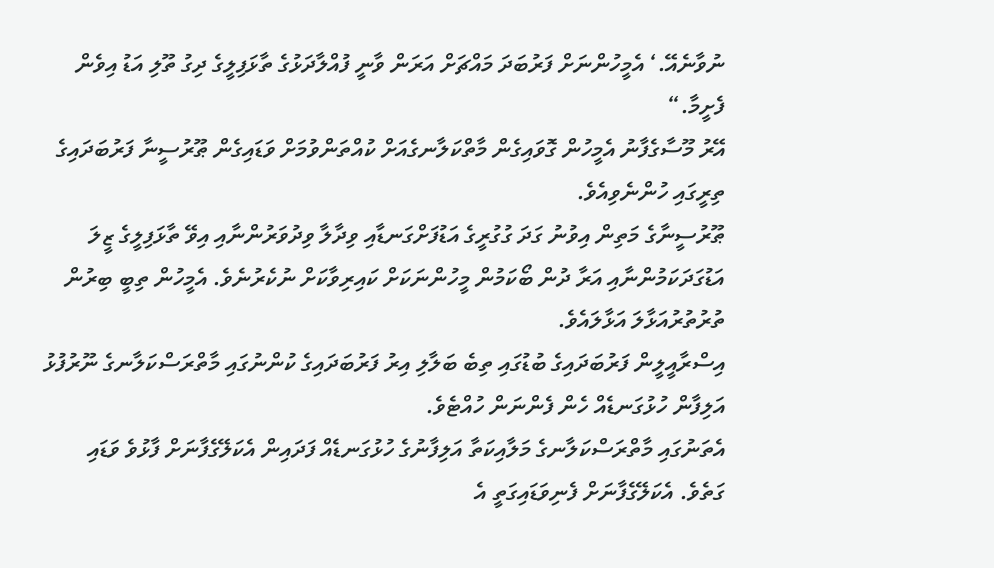ނުވާނެއޭ.‘ އެމީހުންނަށް ފަރުބަދަ މައްޗަށް އަރަން ވާނީ ފުއްލާދަޅުގެ ތާޅަފިލީގެ ދިގު ތޫލި އަޑު އިވެން ފެށީމާ.“
އޭރު މޫސާގެފާނު އެމީހުން ގޮވައިގެން މާތްކަލާނގެއަށް ކުއްތަންވުމަށް ވަޑައިގެން ޠޫރުސީނާ ފަރުބަދައިގެ ތިރީގައި ހުންނެވިއެވެ.
ޠޫރުސީނާގެ މަތިން އިވުނު ގަދަ ގުގުރީގެ އަޑުފަށްގަނޑާއި ވިދާލާ ވިދުވަރުންނާއި އިވޭ ތާޅަފިލީގެ ޒީލަ އަޑުގަދަކަމުންނާއި އަރާ ދުން ބޯކަމުން މީހުންނަކަށް ކައިރިވާކަށް ނުކެރުނެވެ. އެމީހުން ތިބީ ބިރުން ތުރުތުރުއަޅާލަ އަޅާލައެވެ.
އިސްރާއީލީން ފަރުބަދައިގެ ބުޑުގައި ތިބެ ބަލާލި އިރު ފަރުބަދައިގެ ކުންނުގައި މާތްރަސްކަލާނގެ ނޫރުފުޅު އަލިފާން ހުޅުގަނޑެއް ހެން ފެންނަން ހުއްޓެވެ.
އެތަނުގައި މާތްރަސްކަލާނގެ މަލާއިކަތާ އަލިފާނުގެ ހުޅުގަނޑެއް ފަދައިން އެކަލޭގެފާނަށް ފާޅުވެ ވަޑައި ގަތެވެ. އެކަލޭގެފާނަށް ފެނިވަޑައިގަތީ އެ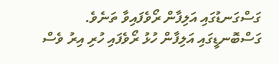ގަސްގަނޑުގައި އަލިފާން ރޯވެފައިވާ ތަނެވެ. ގަސްބޮނޑީގައި އަލިފާން ހުޅު ރޯވެފައި ހުރި އިރު ވެސް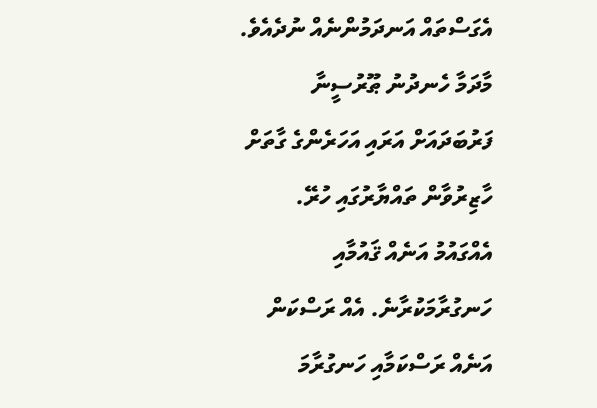އެގަސްތައް އަނދަމުންނެއް ނުދެއެވެ.
މާދަމާ ހެނދުނު ޠޫރުސީނާ ފަރުބަދައަށް އަރައި އަހަރެންގެ ގާތަށް ހާޒިރުވާން ތައްޔާރުގައި ހުރޭ.
އެއްގައުމު އަނެއް ޤައުމާއި ހަނގުރާމަކުރާނެ. އެއް ރަސްކަން އަނެއް ރަސްކަމާއި ހަނގުރާމަ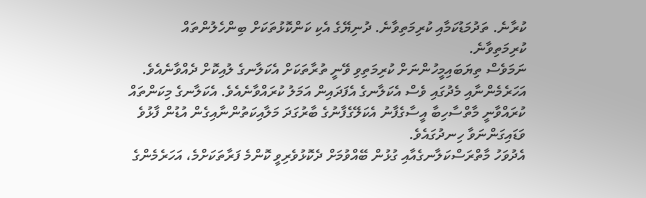ކުރާނެ. ތަދުމަޑުކަމާއި ކުރިމަތިވާނެ. ދުނިޔޭގެ އެކި ކަންކޮޅުތަކަށް ބިންހެލުންތައް ކުރިމަތިވާނެ.
ނަމަވެސް ތިޔަބައިމީހުންނަށް ކުރިމަތިވި ވޭނީ ތުރާތަކަށް އެކަލާނގެ ލުއިކޮށް ދެއްވާނެއެވެ. އަހަރެމެންނާއި މެދުގައި ވެސް އެކަލާނގެ އެފަދައިން އަމަލު ކުރައްވާނެއެވެ. އެކަލާނގެ މިކަންތައް ކުރައްވާނީ މާތްސާހިބާ އީސާގެފާނު އެކަލޭގެފާނުގެ ބާރުގަދަ މަލާއިކަތުންނާއިގެން އުޑުން ފާޅުވެ ވަޑައިގަންނަވާ ހިނދުގައެވެ.
އެދުވަހު މާތްރަސްކަލާނގެއާއި ގުޅުން ބޭއްވުމަށް ދެކޮޅުވެރިވީ ކޮންމެ ފަރާތަކަށްމެ، އަހަރެމެންގެ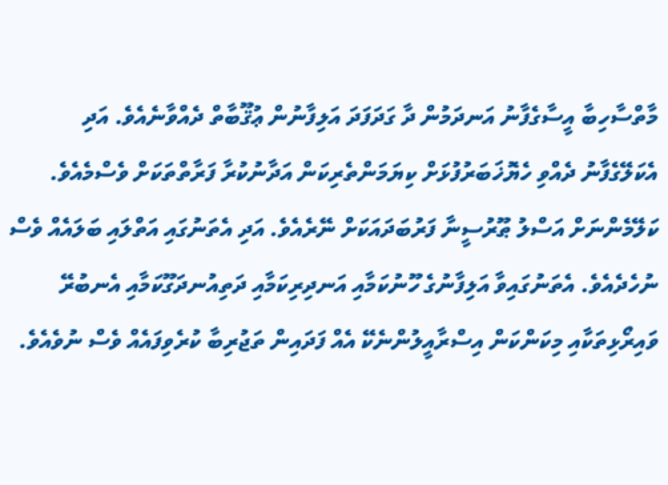މާތްސާހިބާ އީސާގެފާނު އަނދަމުން ދާ ގަދަފަދަ އަލިފާނުން ޢުޤޫބާތް ދެއްވާނެއެވެ. އަދި އެކަލޭގެފާނު ދެއްވި ހެޔޮޚަބަރުފުޅަށް ކިޔަމަންތެރިކަން އަދާނުކުރާ ފަރާތްތަކަށް ވެސްމެއެވެ.
ކަލޭމެންނަށް އަސްލު ޠޫރުސީނާ ފަރުބަދައަކަށް ނޭރެއެވެ. އަދި އެތަނުގައި އަތްލައި ބަލައެއް ވެސް ނުހެދެއެވެ. އެތަނުގައިވާ އަލިފާނުގެ ހޫނުކަމާއި އަނދިރިކަމާއި ދަތިއުނދަގޫކަމާއި އެނބުރޭ ވައިރޯޅިތަކާއި މިކަންކަން އިސްރާއީލުންނެކޭ އެއް ފަދައިން ތަޖުރިބާ ކުރެވިފައެއް ވެސް ނުވެއެވެ.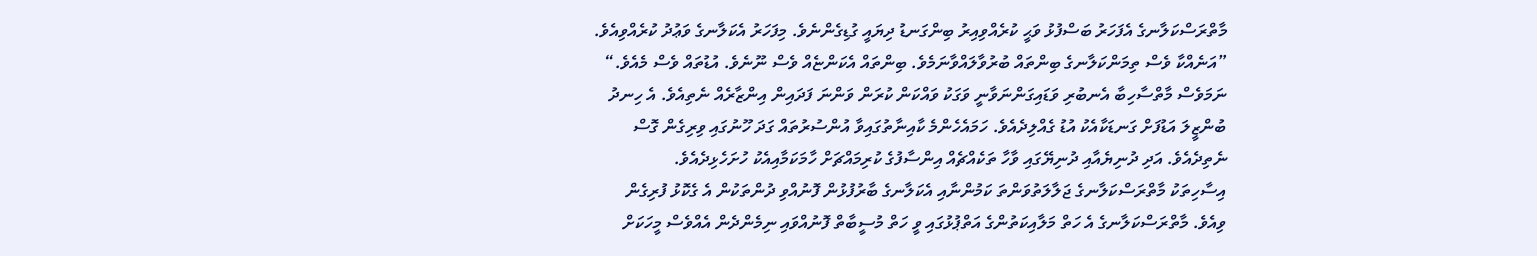މާތްރަސްކަލާނގެ އެފަހަރު ބަސްފުޅު ވަޙީ ކުރެއްވިއިރު ބިންގަނޑު ދިޔައީ ގުޑިގެންނެވެ. މިފަހަރު އެކަލާނގެ ވަޢުދު ކުރެއްވިއެވެ. ”އަނެއްކާ ވެސް ތިމަންކަލާނގެ ބިންތައް ބުރުވާލައްވާނަމެވެ. ބިންތައް އެކަންޏެއް ވެސް ނޫނެވެ. އުޑުތައް ވެސް މެއެވެ.“
ނަމަވެސް މާތްސާހިބާ އެނބުރި ވަޑައިގަންނަވާނީ ވަގަކު ވައްކަން ކުރަން ވަންނަ ފަދައިން އިންޒާރެއް ނެތިއެވެ. އެ ހިނދު ބުންޒީލަ އަޑުފަށް ގަނޑަކާއެކު އުޑު ގެއްލިދެއެވެ. ހަމައެހެންމެ ކާއިނާތުގައިވާ އުންސުރުތައް ގަދަ ހޫނުގައި ވިރިގެން ގޮސް ނެތިދެއެވެ. އަދި ދުނިޔެއާއި ދުނިޔޭގައި ވާހާ ތަކެއްޗެއް އިންސާފުގެ ކުރިމައްޗަށް ހާމަކަމާއިއެކު ހުށަހެޅިދެއެވެ.
އިސާހިތަކު މާތްރަސްކަލާނގެ ޖަލާލަތުވަންތަ ކަމުންނާއި އެކަލާނގެ ބާރުފުޅުން ފޮނުއްވި ދުންތަކުން އެ ގެކޮޅު ފުރިގެން ވިއެވެ. މާތްރަސްކަލާނގެ އެ ހަތް މަލާއިކަތުންގެ އަތްޕުޅުގައި ވީ ހަތް މުސީބާތް ފޮނުއްވައި ނިމެންދެން އެއްވެސް މީހަކަށް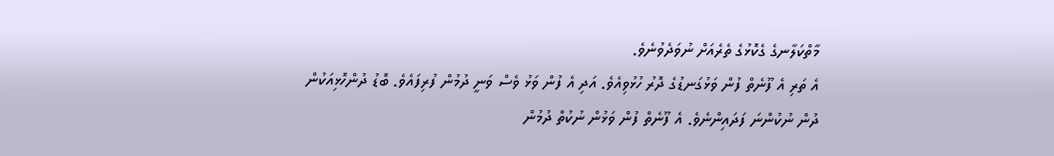މާތްކަލާނގެ ގެކޮޅުގެ ތެރެއަށް ނުވަދެވުނެވެ.
އެ ތަރި އެ ފޫނެތް ފުން ވަޅުގަނޑުގެ ދޮރު ހުޅުވިއެވެ. އަދި އެ ފުން ވަޅު ވެސް ވަނީ ދުމުން ފުރިފައެވެ. ބޮޑު ދުންހޮޅިއަކުން ދުން ނުކުންނަ ފަދައިންނެވެ. އެ ފޫނެތް ފުން ވަޅުން ނުކުތް ދުމުން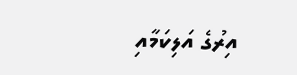އިރުގެ އަލިކަމާއި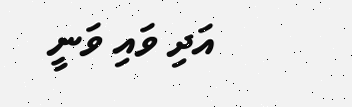އަދި ވައި ވަނީ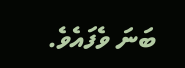ބަނަ ވެފައެވެ.